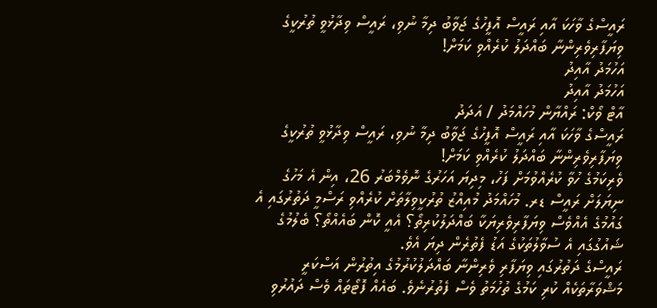ރައީސްގެ ވާހަކަ އާއި ރައީސް އޮފީހުގެ ޖަވާބު ދިމާ ނުވި، ރައީސް ވިދާޅުވީ ތުރުކީގެ ވިޔަފާރިވެރިންނާ ބައްދަލު ކުރެއްވި ކަމަށް!
އަހުމަދު އާއިދު
އަހުމަދު އާއިދު
އާޓް ވޯކް: ރައްޔާން މުހައްމަދު / އަދަދު
ރައީސްގެ ވާހަކަ އާއި ރައީސް އޮފީހުގެ ޖަވާބު ދިމާ ނުވި، ރައީސް ވިދާޅުވީ ތުރުކީގެ ވިޔަފާރިވެރިންނާ ބައްދަލު ކުރެއްވި ކަމަށް!
ވެރިކަމުގެ ހުވާ ކުރެއްވުމަށް ފަހު، މިދިޔަ އަހަރުގެ ނޮވެމްބަރު 26، އިން އެ މަހުގެ ނިޔަލަށް ރައީސް ޑރ. މުހައްމަދު މުއިއްޒު ތުރުކީވިލާތަށް ކުރެއްވި ރަސްމީ ދަތުރުގައި އެ ގައުމުގެ އެއްވެސް ވިޔަފާރިވެރިޔަކާ ބައްދަލުކުރިތޯ؟ އެއީ ކޮން ބައެއްތޯ؟ ބެލުމުގެ ޝައުގުގައި އެ ސުވާލުތަކުގެ އަޑު ފެތުރެން ދިޔަ އެވެ.
ރައީސްގެ ދަތުރުގައި ވިޔަފާރި ވެރިންނާ ބައްދަލުކުރުމުގެ އިތުރުން އަސްކަރީ މަޝްވަރާތަކެއް ކުރި ކަމުގެ ތުހުމަތު ވެސް ފެތުރުނެވެ. ބައެއް ފޮޓޯތައް ވެސް ދައުރުވި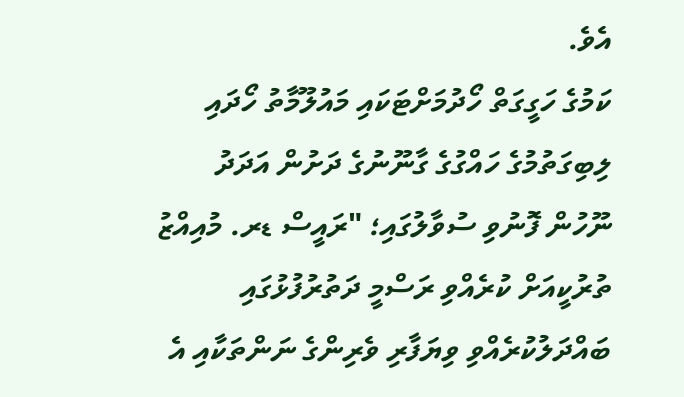އެވެ.
ކަމުގެ ހަގީގަތް ހޯދުމަށްޓަކައި މައުލޫމާތު ހޯދައި ލިބިގަތުމުގެ ހައްގުގެ ގާނޫނުގެ ދަށުން އަދަދު ނޫހުން ފޮނުވި ސުވާލުގައި؛ "ރައީސް ޑރ. މުއިއްޒު ތުރުކީއަށް ކުރެއްވި ރަސްމީ ދަތުރުފުޅުގައި ބައްދަލުކުރެއްވި ވިޔަފާރި ވެރިންގެ ނަންތަކާއި އެ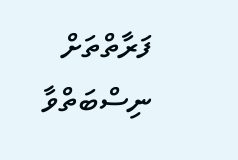ފަރާތްތަށް ނިސްބަތްވާ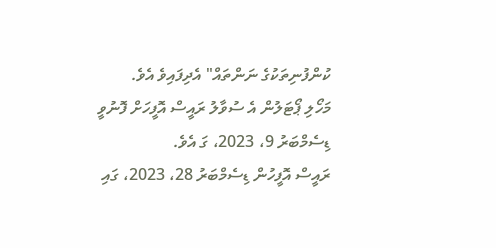ކުންފުނިތަކުގެ ނަންތައް" އެދިފައިވެ އެވެ.
މަހޯލި ޕޯޓަލުން އެ ސުވާލު ރައީސް އޮފީހަށް ފޮނުވީ ޑިސެމްބަރު 9، 2023، ގަ އެވެ.
ރައީސް އޮފީހުން ޑިސެމްބަރު 28، 2023، ގައި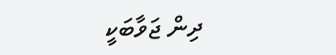ދިން ޖަވާބަކީ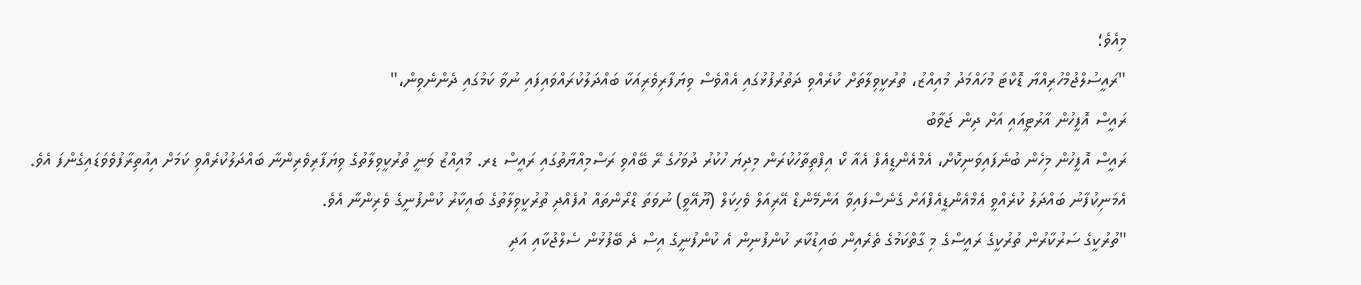މިއެވެ؛
"ރައީސުލްޖުމްހުރިއްޔާ ޑޮކްޓަ މުހައްމަދު މުއިއްޒު، ތުރުކީވިލާތަށް ކުރެއްވި ދަތުރުފުޅުގައި އެއްވެސް ވިޔަފާރިވެރިއަކާ ބައްދަލުކުރައްވައިފައި ނުވާ ކަމުގައި ދެންނެވިން،"
ރައީސް އޮފީހުން އާރުޓީއައި އަށް ދިން ޖަވާބު
ރައީސް އޮފީހުން މިހެން ބުނެފައިވަނިކޮށް، އެމްއެންޑީއެފް އެއާ ކޯ އިފްތިތާހުކުރަން މިދިޔަ ހުކުރު ދުވަހުގެ ރޭ ބޭއްވި ރަސްމިއްޔާތުގައި ރައީސް ޑރ. މުއިއްޒު ވަނީ ތުރުކީވިލާތުގެ ވިޔަފާރިވެރިންނާ ބައްދަލުކުރެއްވި ކަމަށް އިއުތިރާފުވެވަޑައިގެންފަ އެވެ.
އެމަނިކުފާނު ބައްދަލު ކުރެއްވީ އެމްއެންޑީއެފްއަށް ގެނެސްފައިވާ އަންމޭންޑް އޭރިއަލް ވެހިކަލް (ޔޫއޭވީ) ނުވަތަ ޑްރޯންތައް އުފެއްދި ތުރުކީވިލާތުގެ ބައިކާރު ކުންފުނީގެ ވެރިންނާ އެވެ.
"ތުރުކީގެ ސަރުކާރުން ތުރުކީގެ ރައީސްގެ މި ގާތްކަމުގެ ތެރެއިން ބައިޑުކާރ ކުންފުނިން އެ ކުންފުނީގެ އިސް ދެ ބޭފުޅުން ސެލްޖުކާއި އަދި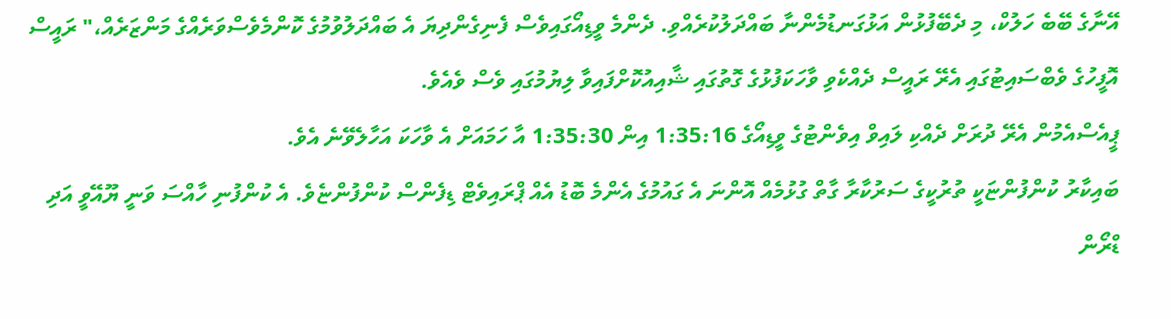އޭނާގެ ބޭބެ ހަލުކް، މި ދެބޭފުޅުން އަޅުގަނޑުމެންނާ ބައްދަލުކުރެއްވި. ދެންމެ ވީޑިއޯގައިވެސް ފެނިގެންދިޔަ އެ ބައްދަލުވުމުގެ ކޮންމެވެސްވަރެއްގެ މަންޒަރެއް،" ރައީސް އޮފީހުގެ ވެބްސައިޓުގައި އެރޭ ރައީސް ދެއްކެވި ވާހަކަފުޅުގެ ގޮތުގައި ޝާއިއުކޮށްފައިވާ ލިޔުމުގައި ވެސް ވެއެވެ.
ޕީއެސްއެމުން އެރޭ ދުރަށް ދެއްކި ލައިވް އިވެންޓުގެ ވީޑިއޯގެ 1:35:16 އިން 1:35:30 އާ ހަމައަށް އެ ވާހަކަ އަހާލެވޭނެ އެވެ.
ބައިކާރު ކުންފުންޏަކީ ތުރުކީގެ ސަރުކާރާ ގާތް ގުޅުމެއް އޮންނަ އެ ގައުމުގެ އެންމެ ބޮޑު އެއް ޕްރައިވެޓް ޑިފެންސް ކުންފުންޏެވެ. އެ ކުންފުނި ހާއްސަ ވަނީ ޔޫއޭވީ އަދި ޑްރޯން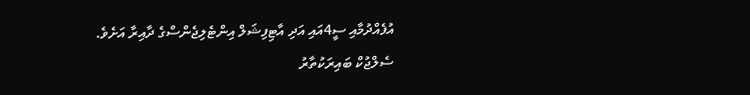އުފެއްދުމާއި ސީ4އައި އަދި އާޓިފިޝަލް އިންޓެލިޖެންސްގެ ދާއިރާ އަށެވެ.
ސެލްޖުކް ބައިރަކުތާރު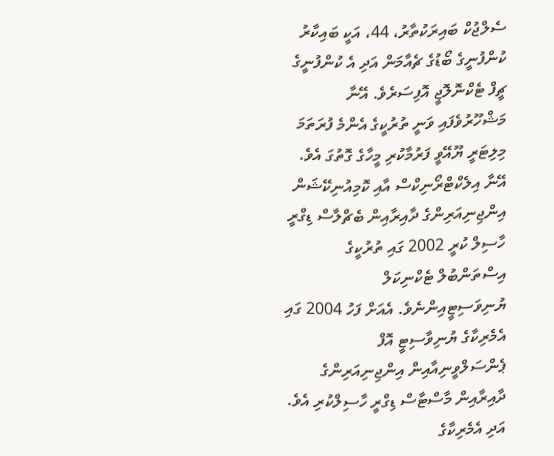ސެލްޖުކް ބައިރަކުތާރު، 44، އަކީ ބައިކާރު ކުންފުނީގެ ބޯޑުގެ ޗެއާމަން އަދި އެ ކުންފުނީގެ ޗީފް ޓެކްނޮލޮޖީ އޮފިސަރެވެ. އޭނާ މަޝްހޫރުވެފައި ވަނީ ތުރުކީގެ އެންމެ ފުރަތަމަ މިލިޓަރީ ޔޫއޭވީ ފަރުމާކުރި މީހާގެ ގޮތުގަ އެވެ.
އޭނާ އިލެކްޓްރޯނިކްސް އާއި ކޮމިއުނިކޭޝަން އިންޖިނިއަރިންގެ ދާއިރާއިން ބެޗްލާސް ޑިގްރީ ހާސިލް ކުރީ 2002 ގައި ތުރުކީގެ އިސްތަންބުލް ޓެކްނިކަލް ޔުނިވަސިޓީއިންނެވެ. އެއަށް ފަހު 2004 ގައި އެމެރިކާގެ ޔުނިވާސިޓީ އޮފް ޕެންސަލްވީނިއާއިން އިންޖިނިއަރިންގެ ދާއިރާއިން މާސްޓާސް ޑިގްރީ ހާސިލްކުރި އެވެ. އަދި އެމެރިކާގެ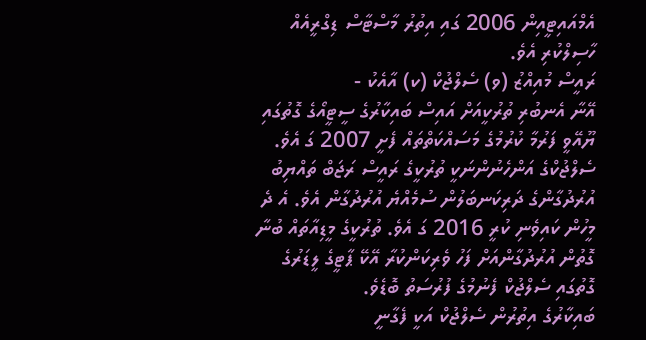އެމްއައިޓީއިން 2006 ގައި އިތުރު މާސްޓާސް ޑިގްރީއެއް ހާސިލްކުރި އެވެ.
ރައީސް މުއިއްޒު (ވ) ސެލްޖުކް (ކ) އާއެކު -
އޭނާ އެނބުރި ތުރުކީއަށް އައިސް ބައިކާރުގެ ސީޓީއޯގެ ގޮތުގައި ޔޫއޭވީ ފަރުމާ ކުރުމުގެ މަސައްކަތްތައް ފެށީ 2007 ގަ އެވެ.
ސެލްޖުކްގެ އަންހެނުންނަކީ ތުރުކީގެ ރައީސް ރަޖަބް ތައްޔިބު އުރުދުގާންގެ ދަރިކަނބަލުން ސުމެއްޔެ އުރުދުގާން އެވެ. އެ ދެ މީހުން ކައިވެނި ކުރީ 2016 ގަ އެވެ. ތުރުކީގެ މީޑިއާތައް ބުނާ ގޮތުން އުރުދުގާންއަށް ފަހު ވެރިކަންކުރާ އޭކޭ ޕާޓީގެ ލީޑަރުގެ ގޮތުގައި ސެލްޖުކް ފެނުމުގެ ފުރުސަތު ބޮޑެވެ.
ބައިކާރުގެ އިތުރުން ސެލްޖުކް އަކީ ފެގާނީ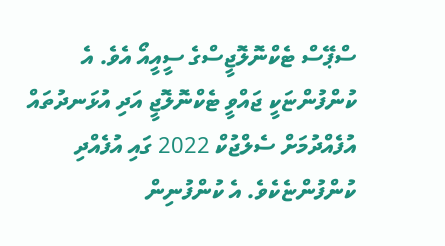ސްޕޭސް ޓެކްނޮލޮޖީސްގެ ސީއީއޯ އެވެ. އެ ކުންފުންޏަކީ ޖައްވީ ޓެކްނޮލޮޖީ އަދި އުޅަނދުތައް އުފެއްދުމަށް ސެލްޖުކް 2022 ގައި އުފެއްދި ކުންފުންޏެކެވެ. އެ ކުންފުނިން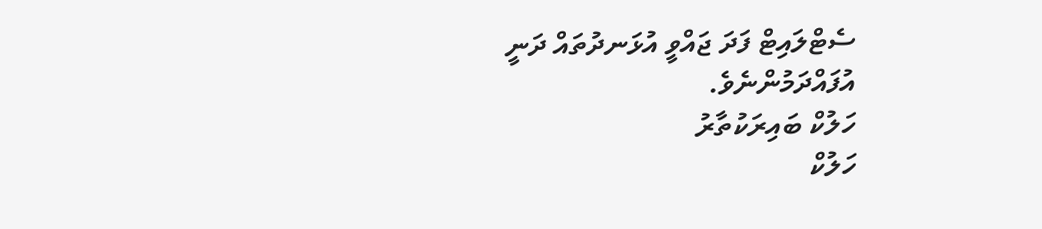ސެޓްލައިޓް ފަދަ ޖައްވީ އުޅަނދުތައް ދަނީ އުފައްދަމުންނެވެ.
ހަލުކް ބައިރަކުތާރު
ހަލުކް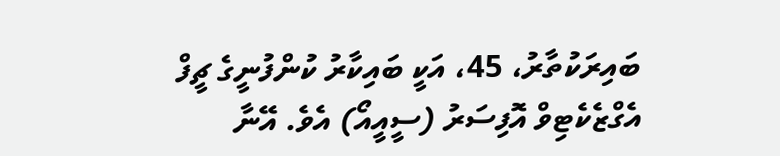ބައިރަކުތާރު، 45، އަކީ ބައިކާރު ކުންފުނީގެ ޗީފް އެގްޒެކެޓިވް އޮފިސަރު (ސީއީއޯ) އެވެ. އޭނާ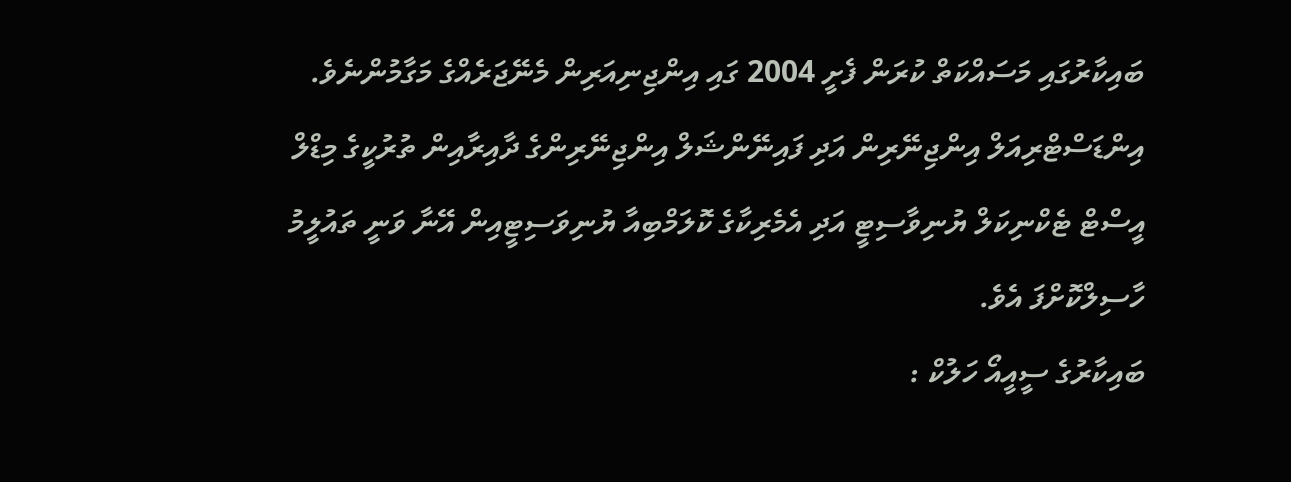ބައިކާރުގައި މަސައްކަތް ކުރަން ފެށީ 2004 ގައި އިންޖިނިއަރިން މެނޭޖަރެއްގެ މަގާމުންނެވެ.
އިންޑަސްޓްރިއަލް އިންޖިނޭރިން އަދި ފައިނޭންޝަލް އިންޖިނޭރިންގެ ދާއިރާއިން ތުރުކީގެ މިޑްލް އީސްޓް ޓެކްނިކަލް ޔުނިވާސިޓީ އަދި އެމެރިކާގެ ކޮލަމްބިއާ ޔުނިވަސިޓީއިން އޭނާ ވަނީ ތައުލީމު ހާސިލްކޮށްފަ އެވެ.
ބައިކާރުގެ ސީއީއޯ ހަލުކް :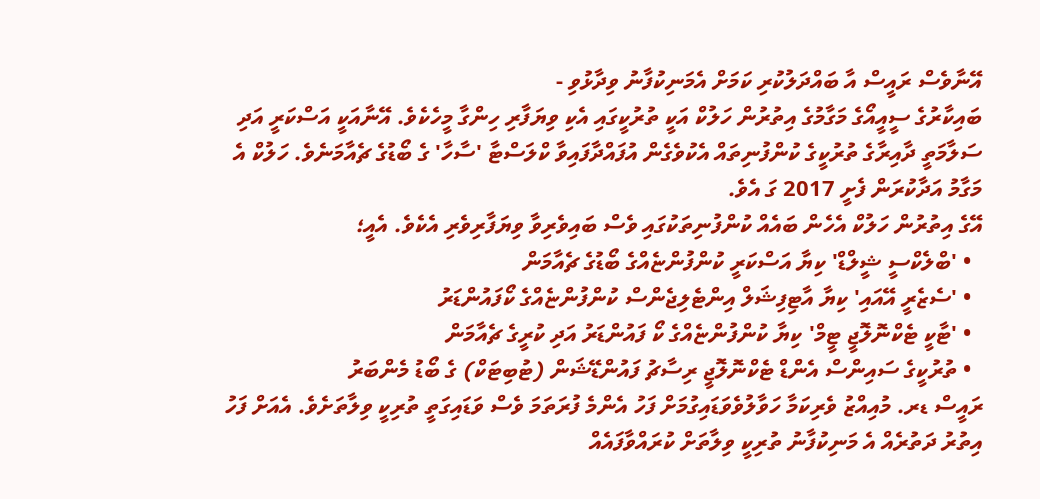އޭނާވެސް ރައީސް އާ ބައްދަލުކުރި ކަމަށް އެމަނިކުފާނު ވިދާޅުވި -
ބައިކާރުގެ ސީއީއޯގެ މަގާމުގެ އިތުރުން ހަލުކް އަކީ ތުރުކީގައި އެކި ވިޔަފާރި ހިންގާ މީހެކެވެ. އޭނާއަކީ އަސްކަރީ އަދި ސަލާމަތީ ދާއިރާގެ ތުރުކީގެ ކުންފުނިތައް އެކުވެގެން އުފައްދާފައިވާ ކްލަސްޓާ 'ސާހާ' ގެ ބޯޑުގެ ޗެއާމަނެވެ. ހަލުކް އެ މަގާމު އަދާކުރަން ފެށީ 2017 ގަ އެވެ.
އޭގެ އިތުރުން ހަލުކް އެހެން ބައެއް ކުންފުނިތަކުގައި ވެސް ބައިވެރިވާ ވިޔަފާރިވެރި އެކެވެ. އެއީ؛
  • 'ބްލެކްސީ ޝީލްޑް' ކިޔާ އަސްކަރީ ކުންފުންޏެއްގެ ބޯޑުގެ ޗެއާމަން
  • 'ސެޒެރީ އޭއައި' ކިޔާ އާޓިފިޝަލް އިންޓެލިޖެންސް ކުންފުންޏެއްގެ ކޯފައުންޑަރު
  • 'ޓާކީ ޓެކްނޮލޮޖީ ޓީމް' ކިޔާ ކުންފުންޏެއްގެ ކޯ ފައުންޑަރު އަދި ކުރީގެ ޗެއާމަން
  • ތުރުކީގެ ސައިންސް އެންޑް ޓެކްނޮލޮޖީ ރިސާޗު ފައުންޑޭޝަން (ޓުބިޓަކް) ގެ ބޯޑު މެންބަރު
ރައީސް ޑރ. މުއިއްޒު ވެރިކަމާ ހަވާލުވެވަޑައިގުމަށް ފަހު އެންމެ ފުރަތަމަ ވެސް ވަޑައިގަތީ ތުރިކީ ވިލާތަށެވެ. އެއަށް ފަހު އިތުރު ދަތުރެއް އެ މަނިކުފާނު ތުރިކީ ވިލާތަށް ކުރައްވާފައެއް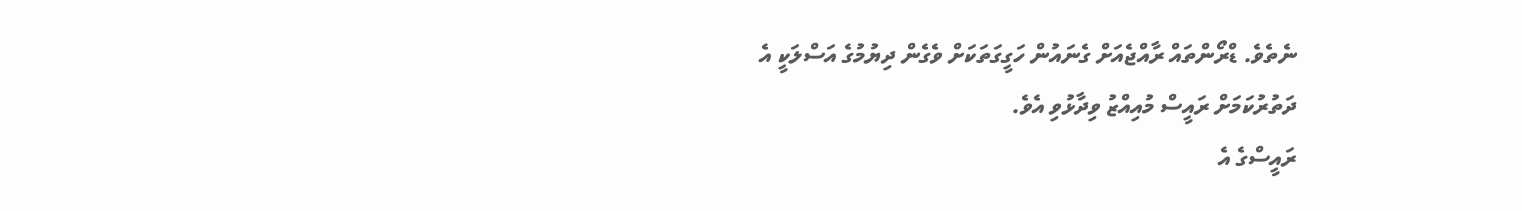ނެތެވެ. ޑްރޯންތައް ރާއްޖެއަށް ގެނައުން ހަގީގަތަކަށް ވެގެން ދިޔުމުގެ އަސްލަކީ އެ ދަތުރުކަމަށް ރައީސް މުއިއްޒު ވިދާޅުވި އެވެ.
ރައީސްގެ އެ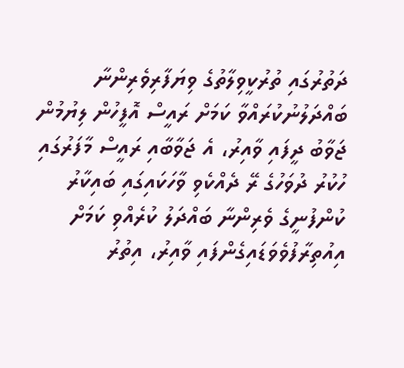ދަތުރުގައި ތުރުކީވިލާތުގެ ވިޔަފާރިވެރިންނާ ބައްދަލުނުކުރައްވާ ކަމަށް ރައީސް އޮފީހުން ލިޔުމުން ޖަވާބު ދީފައި ވާއިރު، އެ ޖަވާބާއި ރައީސް މާފަރުގައި ހުކުރު ދުވަހުގެ ރޭ ދެއްކެވި ވާހަކައިގައި ބައިކާރު ކުންފުނީގެ ވެރިންނާ ބައްދަލު ކުރެއްވި ކަމަށް އިއުތިރާފުވެވަޑައިގެންފައި ވާއިރު، އިތުރު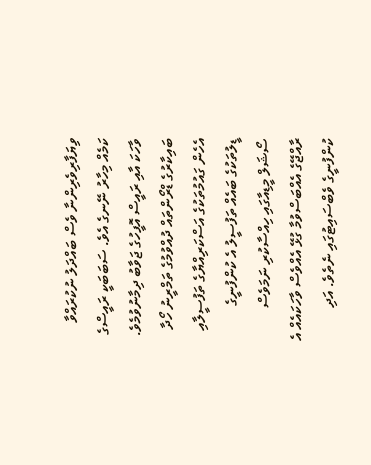ވިޔަފާރިވެރިންނާ ވެސް ބައްދަލު ނުކުރައްވާ ކަމެއް މިހާރު ނޭނގެ އެވެ. ސަބަބަކީ ރައީސްގެ ވާހަކަ އާއި ރައީސް އޮފީހުގެ ޖަވާބު ދިމާނުވުމެވެ.
ބައިކާރުގެ ޑްރޯންތައް ދުއްވުމުގެ ތަމްރީނު ހޯދާ އެހެން ގައުމުތަކުގެ އަސްކަރިއްޔާގެ ތަފުސީލާއި ޑީލުތަކުގެ ބައެއް ތަފުސީލު އެ ކުންފުނީގެ ސޯޝަލް މީޑިއާގައި ހިއްސާކުރި ނަމަވެސް ރާއްޖޭގެ އެއްބަސްވުމާ ގުޅޭ އެއްވެސް ވާހަކައެއް އެ ކުންފުނީގެ ވެބްސައިޓުގައި ނެތެވެ. އަދި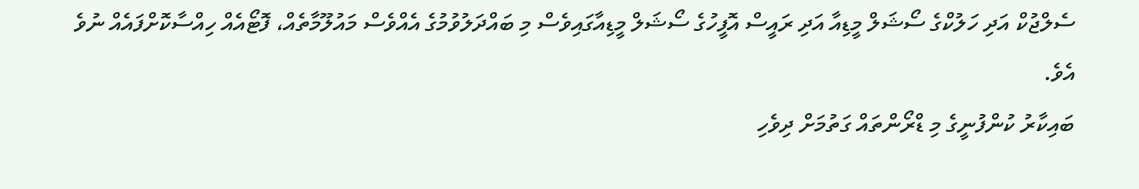ސެލްޖުކް އަދި ހަލުކްގެ ސޯޝަލް މީޑިއާ އަދި ރައީސް އޮފީހުގެ ސޯޝަލް މީޑިއާގައިވެސް މި ބައްދަލުވުމުގެ އެއްވެސް މައުލޫމާތެއް، ފޮޓޯއެއް ހިއްސާކޮށްފައެއް ނުވެ އެވެ.
ބައިކާރު ކުންފުނީގެ މި ޑްރޯންތައް ގަތުމަށް ދިވެހި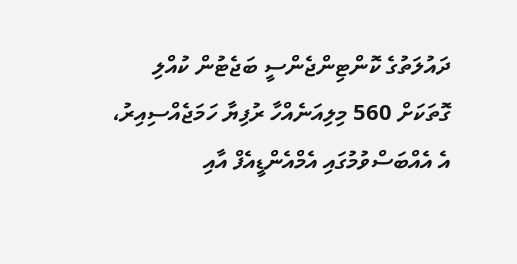ދައުލަތުގެ ކޮންޓިންޖެންސީ ބަޖެޓުން ކުއްލި ގޮތަކަށް 560 މިލިއަނެއްހާ ރުފިޔާ ހަމަޖެއްސިއިރު، އެ އެއްބަސްވުމުގައި އެމްއެންޑީއެފް އާއި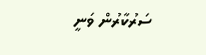ސަރުކާރުން ވަނީ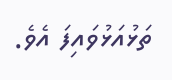ތަޅުއަޅުވައިފަ އެވެ.